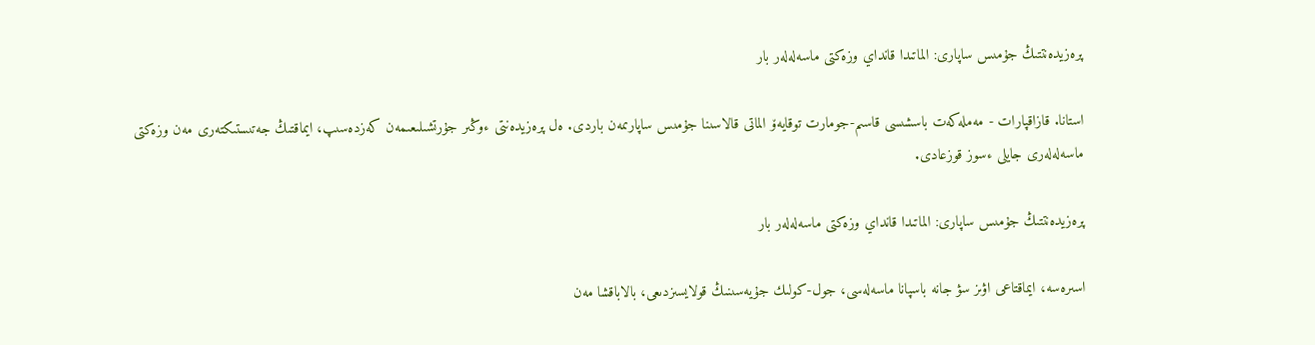پرەزيدەنتتىڭ جۇمىس ساپارى: الماتىدا قانداي وزەكتى ماسەلەلەر بار

استانا. قازاقپارات - مەملەكەت باسشىسى قاسىم-جومارت توقايەۆ الماتى قالاسىنا جۇمىس ساپارىمەن باردى. ەل پرەزيدەنتى ءوڭىر جۇرتشىلىعىمەن كەزدەسىپ، ايماقتىڭ جەتىستىكتەرى مەن وزەكتى ماسەلەلەرى جايلى ءسوز قوزعادى.

پرەزيدەنتتىڭ جۇمىس ساپارى: الماتىدا قانداي وزەكتى ماسەلەلەر بار

اسىرەسە، ايماقتاعى اۋىز سۋ جانە باسپانا ماسەلەسى، جول-كولىك جۇيەسىنىڭ قولايسىزدىعى، بالاباقشا مەن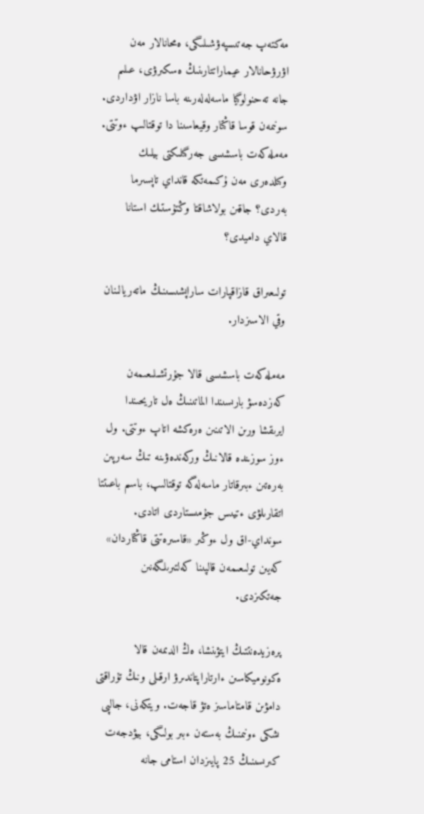مەكتەپ جەتىسپەۋشىلىگى، ەمحانالار مەن اۋرۋحانالار عيماراتتارىنىڭ ەسكىرۋى، عىلىم جانە تەحنولوگيا ماسەلەلەرىنە باسا نازار اۋداردى. سونىمەن قوسا قاڭتار وقيعاسىنا دا توقتالىپ ءوتتى. مەملەكەت باسشىسى جەرگىلىكتى بيلىك وكىلدەرى مەن ۇكىمەتكە قانداي تاپسىرما بەردى؟ جاقىن بولاشاقتا وڭتۇستىك استانا قالاي داميدى؟

تولىعىراق قازاقپارات ساراپشىسىنىڭ ماتەريالىنان وقي الاسىزدار.

مەملەكەت باسشىسى قالا جۇرتشىلىعىمەن كەزدەسۋ بارىسىندا الماتىنىڭ ەل تاريحىندا ايرىقشا ورىن الاتىنىن ەرەكشە اتاپ ءوتتى. ول ءوز سوزىندە قالانىڭ وركەندەۋىنە تىڭ سەرپىن بەرەتىن ءبىرقاتار ماسەلەگە توقتالىپ، باسىم باعىتتا اتقارىلۋى ءتيىس جۇمىستاردى اتادى. سونداي-اق ول ءوڭىر «قاسىرەتتى قاڭتاردان» كەيىن تولىعىمەن قالپىنا كەلتىرىلگەنىن جەتكىزدى.

پرەزيدەنتتىڭ ايتۋىنشا، ەڭ الدىمەن قالا ەكونوميكاسىن ءارتاراپتاندىرۋ ارقىلى ونىڭ تۇراقتى دامۋىن قامتاماسىز ەتۋ قاجەت. ويتكەنى، جالپى ىشكى ءونىمنىڭ بەستەن ءبىر بولىگى، بيۋدجەت كىرىسىنىڭ 25 پايىزدان استامى جانە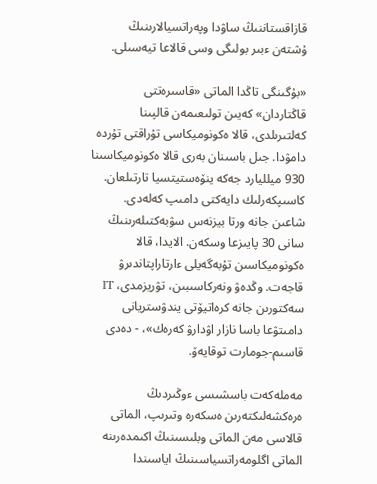قازاقستاننىڭ ساۋدا وپەراتسيالارىنىڭ ۇشتەن ءبىر بولىگى وسى قالاعا تيەسىلى.

«بۇگىنگى تاڭدا الماتى «قاسىرەتتى قاڭتاردان» كەيىن تولىعىمەن قالپىنا كەلتىرىلدى، قالا ەكونوميكاسى تۇراقتى تۇردە دامۋدا. جىل باسىنان بەرى قالا ەكونوميكاسىنا 930 ميلليارد جەكە ينۆەستيتسيا تارتىلعان. كاسىپكەرلىك دايەكتى دامىپ كەلەدى. شاعىن جانە ورتا بيزنەس سۋبەكتىلەرىنىڭ سانى 30 پايىزعا وسكەن. الايدا، قالا ەكونوميكاسىن تۇبەگەيلى ءارتاراپتاندىرۋ قاجەت. وڭدەۋ ونەركاسىبىن، تۋريزمدى، IT سەكتورىن جانە كرەاتيۆتى يندۋستريانى دامىتۋعا باسا نازار اۋدارۋ كەرەك»، - دەدى قاسىم-جومارت توقايەۆ.

مەملەكەت باسشىسى ءوڭىردىڭ ەرەكشەلىكتەرىن ەسكەرە وتىرىپ، الماتى قالاسى مەن الماتى وبلىسىنىڭ اكىمدەرىنە الماتى اگلومەراتسياسىنىڭ اياسىندا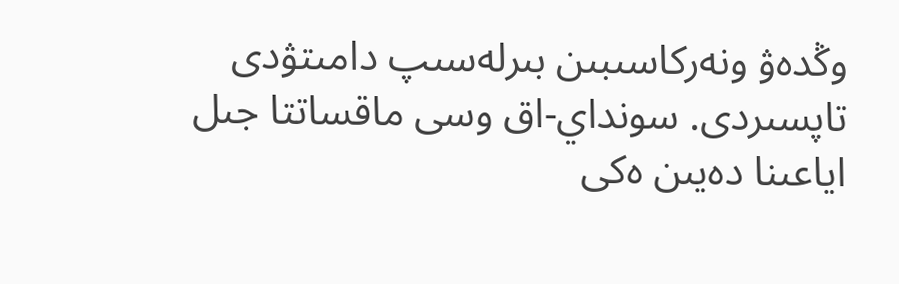وڭدەۋ ونەركاسىبىن بىرلەسىپ دامىتۋدى تاپسىردى. سونداي-اق وسى ماقساتتا جىل اياعىنا دەيىن ەكى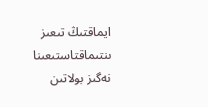ايماقتىڭ تىعىز ىنتىماقتاستىعىنا نەگىز بولاتىن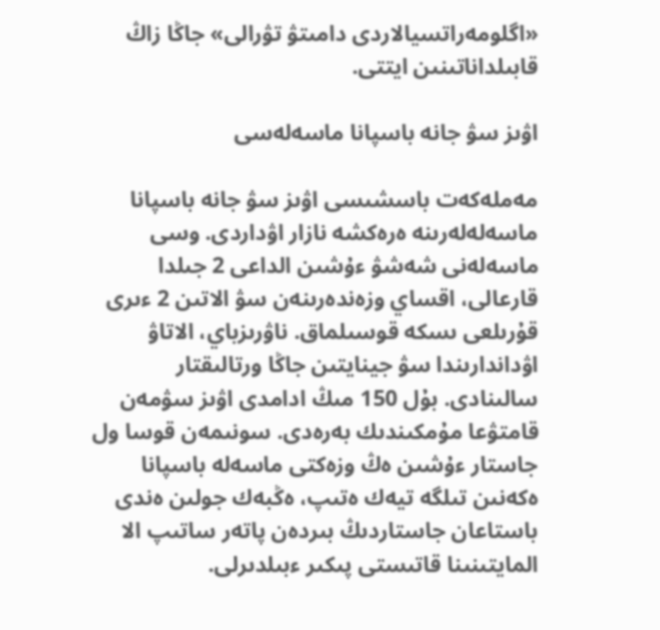«اگلومەراتسيالاردى دامىتۋ تۋرالى» جاڭا زاڭ قابىلداناتىنىن ايتتى.

اۋىز سۋ جانە باسپانا ماسەلەسى

مەملەكەت باسشىسى اۋىز سۋ جانە باسپانا ماسەلەلەرىنە ەرەكشە نازار اۋداردى. وسى ماسەلەنى شەشۋ ءۇشىن الداعى 2 جىلدا قارعالى، اقساي وزەندەرىنەن سۋ الاتىن 2 ءىرى قۇرىلعى ىسكە قوسىلماق. ناۋرىزباي، الاتاۋ اۋداندارىندا سۋ جينايتىن جاڭا ورتالىقتار سالىنادى. بۇل 150 مىڭ ادامدى اۋىز سۋمەن قامتۋعا مۇمكىندىك بەرەدى. سونىمەن قوسا ول جاستار ءۇشىن ەڭ وزەكتى ماسەلە باسپانا ەكەنىن تىلگە تيەك ەتىپ، ەڭبەك جولىن ەندى باستاعان جاستاردىڭ بىردەن پاتەر ساتىپ الا المايتىنىنا قاتىستى پىكىر ءبىلدىرلى.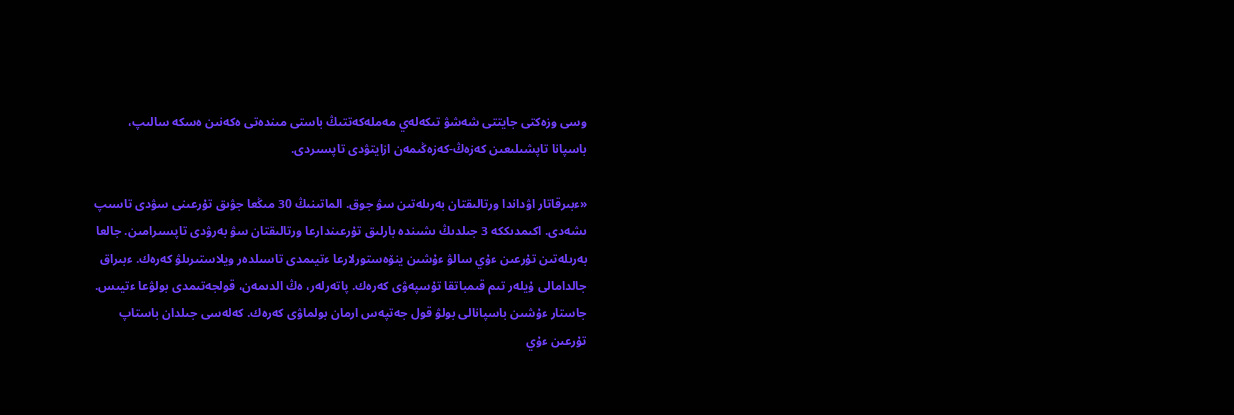وسى وزەكتى جايتتى شەشۋ تىكەلەي مەملەكەتتىڭ باستى مىندەتى ەكەنىن ەسكە سالىپ، باسپانا تاپشىلىعىن كەزەڭ-كەزەڭىمەن ازايتۋدى تاپسىردى.

«ءبىرقاتار اۋداندا ورتالىقتان بەرىلەتىن سۋ جوق. الماتىنىڭ 30 مىڭعا جۋىق تۇرعىنى سۋدى تاسىپ ىشەدى. اكىمدىككە 3 جىلدىڭ ىشىندە بارلىق تۇرعىندارعا ورتالىقتان سۋ بەرۋدى تاپسىرامىن. جالعا بەرىلەتىن تۇرعىن ءۇي سالۋ ءۇشىن ينۆەستورلارعا ءتيىمدى تاسىلدەر ويلاستىرىلۋ كەرەك. ءبىراق جالدامالى ۇيلەر تىم قىمباتقا تۇسپەۋى كەرەك. پاتەرلەر، ەڭ الدىمەن، قولجەتىمدى بولۋعا ءتيىس. جاستار ءۇشىن باسپانالى بولۋ قول جەتپەس ارمان بولماۋى كەرەك. كەلەسى جىلدان باستاپ تۇرعىن ءۇي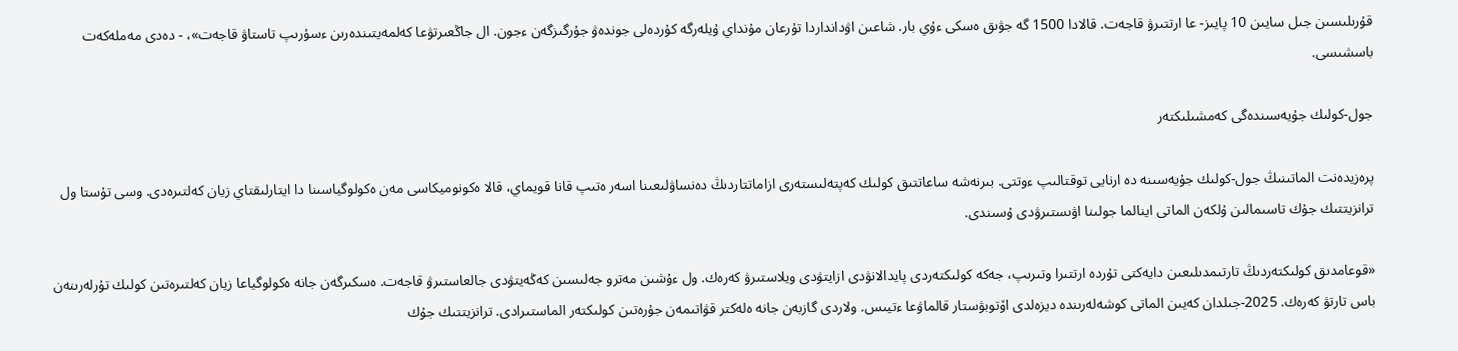قۇرىلىسىن جىل سايىن 10 پايىز- عا ارتتىرۋ قاجەت. قالادا 1500 گە جۋىق ەسكى ءۇي بار. شاعىن اۋدانداردا تۇرعان مۇنداي ۇيلەرگە كۇردەلى جوندەۋ جۇرگىزگەن ءجون. ال جاڭعىرتۋعا كەلمەيتىندەرىن ءسۇرىپ تاستاۋ قاجەت»، - دەدى مەملەكەت باسشىسى.

جول-كولىك جۇيەسىندەگى كەمشىلىكتەر

پرەزيدەنت الماتىنىڭ جول-كولىك جۇيەسىنە دە ارنايى توقتالىپ ءوتتى. بىرنەشە ساعاتتىق كولىك كەپتەلىستەرى ازاماتتاردىڭ دەنساۋلىعىنا اسەر ەتىپ قانا قويماي، قالا ەكونوميكاسى مەن ەكولوگياسىنا دا ايتارلىقتاي زيان كەلتىرەدى. وسى تۇستا ول ترانزيتتىك جۇك تاسىمالىن ۇلكەن الماتى اينالما جولىنا اۋىستىرۋدى ۇسىندى.

«قوعامدىق كولىكتەردىڭ تارتىمدىلىعىن دايەكتى تۇردە ارتتىرا وتىرىپ، جەكە كولىكتەردى پايدالانۋدى ازايتۋدى ويلاستىرۋ كەرەك. ول ءۇشىن مەترو جەلىسىن كەڭەيتۋدى جالعاستىرۋ قاجەت. ەسكىرگەن جانە ەكولوگياعا زيان كەلتىرەتىن كولىك تۇرلەرىنەن باس تارتۋ كەرەك. 2025-جىلدان كەيىن الماتى كوشەلەرىندە ديزەلدى اۆتوبۋستار قالماۋعا ءتيىس. ولاردى گازبەن جانە ەلەكتر قۋاتىمەن جۇرەتىن كولىكتەر الماستىرادى. ترانزيتتىك جۇك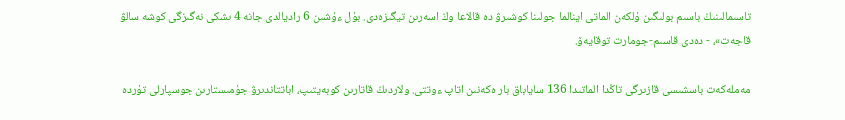تاسىمالىنىڭ باسىم بولىگىن ۇلكەن الماتى اينالما جولىنا كوشىرۋ دە قالاعا وڭ اسەرىن تيگىزەدى. بۇل ءۇشىن 6 راديالدى جانە 4 ىشكى نەگىزگى كوشە سالۋ قاجەت»، - دەدى قاسىم-جومارت توقايەۆ.

مەملەكەت باسشىسى قازىرگى تاڭدا الماتىدا 136 ساياباق بار ەكەنىن اتاپ ءوتتى. ولاردىڭ قاتارىن كوبەيتىپ، اباتتاندىرۋ جۇمىستارىن جوسپارلى تۇردە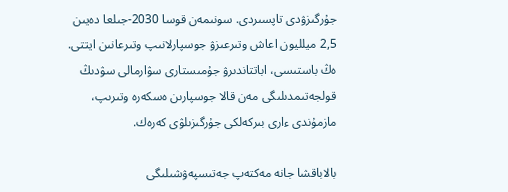جۇرگىزۋدى تاپسىردى. سونىمەن قوسا 2030-جىلعا دەيىن 2,5 ميلليون اعاش وتىرعىزۋ جوسپارلانىپ وتىرعانىن ايتتى. ەڭ باستىسى، اباتتاندىرۋ جۇمىستارى سۋارمالى سۋدىڭ قولجەتىمدىلىگى مەن قالا جوسپارىن ەسكەرە وتىرىپ، مازمۇندى ءارى بىركەلكى جۇرگىزىلۋى كەرەك.

بالاباقشا جانە مەكتەپ جەتىسپەۋشىلىگى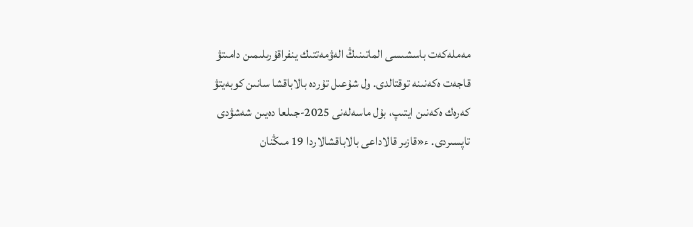مەملەكەت باسشىسى الماتىنىڭ الەۋمەتتىك ينفراقۇرىلىمىن دامىتۋ قاجەت ەكەنىنە توقتالدى. ول شۇعىل تۇردە بالاباقشا سانىن كوبەيتۋ كەرەك ەكەنىن ايتىپ، بۇل ماسەلەنى 2025-جىلعا دەيىن شەشۋدى تاپسىردى. ء«قازىر قالاداعى بالاباقشالاردا 19 مىڭنان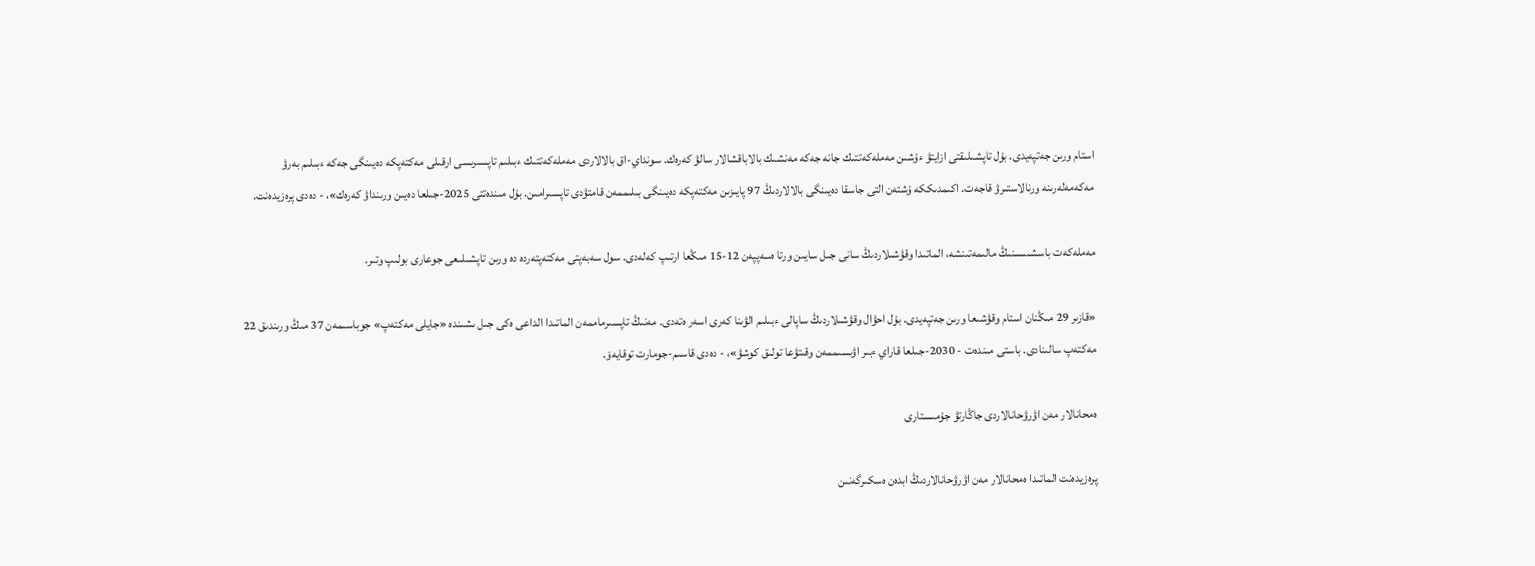استام ورىن جەتپەيدى. بۇل تاپشىلىقتى ازايتۋ ءۇشىن مەملەكەتتىك جانە جەكە مەنشىك بالاباقشالار سالۋ كەرەك. سونداي-اق بالالاردى مەملەكەتتىك ءبىلىم تاپسىرىسى ارقىلى مەكتەپكە دەيىنگى جەكە ءبىلىم بەرۋ مەكەمەلەرىنە ورنالاستىرۋ قاجەت. اكىمدىككە ۇشتەن التى جاسقا دەيىنگى بالالاردىڭ 97 پايىزىن مەكتەپكە دەيىنگى بىلىممەن قامتۋدى تاپسىرامىن. بۇل مىندەتتى 2025-جىلعا دەيىن ورىنداۋ كەرەك»، - دەدى پرەزيدەنت.

مەملەكەت باسشىسىنىڭ مالىمەتىنشە، الماتىدا وقۋشىلاردىڭ سانى جىل سايىن ورتا ەسەپپەن 12-15 مىڭعا ارتىپ كەلەدى. سول سەبەپتى مەكتەپتەردە دە ورىن تاپشىلىعى جوعارى بولىپ وتىر.

«قازىر 29 مىڭنان استام وقۋشىعا ورىن جەتپەيدى. بۇل احۋال وقۋشىلاردىڭ ساپالى ءبىلىم الۋىنا كەرى اسەر ەتەدى. مەنىڭ تاپسىرماممەن الماتىدا الداعى ەكى جىل ىشىندە «جايلى مەكتەپ» جوباسىمەن 37 مىڭ ورىندىق 22 مەكتەپ سالىنادى. باستى مىندەت - 2030-جىلعا قاراي ءبىر اۋىسىممەن وقىتۋعا تولىق كوشۋ»، - دەدى قاسىم-جومارت توقايەۆ.

ەمحانالار مەن اۋرۋحانالاردى جاڭارتۋ جۇمىستارى

پرەزيدەنت الماتىدا ەمحانالار مەن اۋرۋحانالاردىڭ ابدەن ەسكىرگەنىن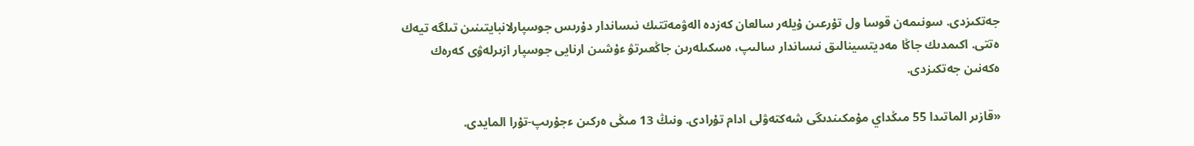جەتكىزدى. سونىمەن قوسا ول تۇرعىن ۇيلەر سالعان كەزدە الەۋمەتتىك نىساندار دۇرىس جوسپارلانبايتىنىن تىلگە تيەك ەتتى. اكىمدىك جاڭا مەديتسينالىق نىساندار سالىپ، ەسكىلەرىن جاڭعىرتۋ ءۇشىن ارنايى جوسپار ازىرلەۋى كەرەك ەكەنىن جەتكىزدى.

«قازىر الماتىدا 55 مىڭداي مۇمكىندىگى شەكتەۋلى ادام تۇرادى. ونىڭ 13 مىڭى ەركىن ءجۇرىپ-تۇرا المايدى.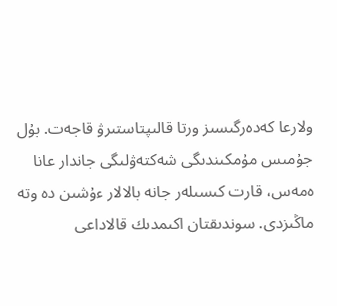ولارعا كەدەرگىسىز ورتا قالىپتاستىرۋ قاجەت. بۇل جۇمىس مۇمكىندىگى شەكتەۋلىگى جاندار عانا ەمەس، قارت كىسىلەر جانە بالالار ءۇشىن دە وتە ماڭىزدى. سوندىقتان اكىمدىك قالاداعى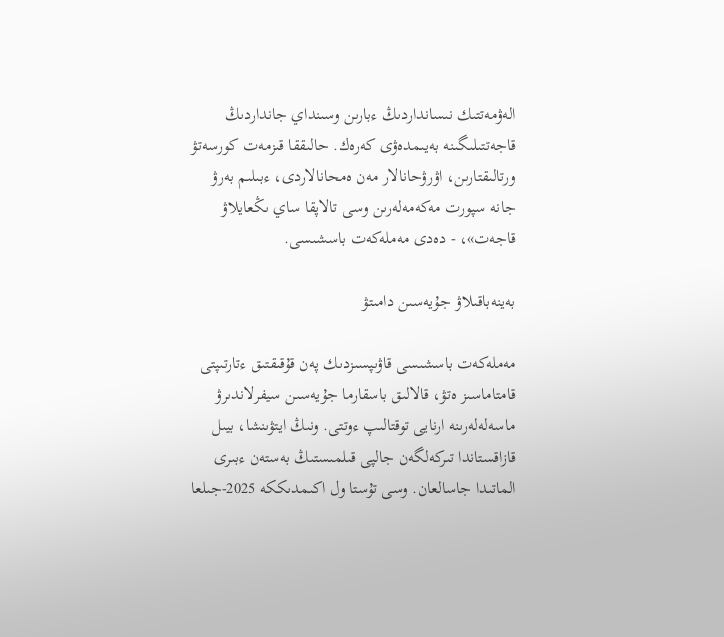الەۋمەتتىك نىسانداردىڭ ءبارىن وسىنداي جانداردىڭ قاجەتتىلىگىنە بەيىمدەۋى كەرەك. حالىققا قىزمەت كورسەتۋ ورتالىقتارىن، اۋرۋحانالار مەن ەمحانالاردى، ءبىلىم بەرۋ جانە سپورت مەكەمەلەرىن وسى تالاپقا ساي ىڭعايلاۋ قاجەت»، - دەدى مەملەكەت باسشىسى.

بەينەباقىلاۋ جۇيەسىن دامىتۋ

مەملەكەت باسشىسى قاۋىپسىزدىك پەن قۇقىقتىق ءتارتىپتى قامتاماسىز ەتۋ، قالالىق باسقارما جۇيەسىن سيفرلاندىرۋ ماسەلەلەرىنە ارنايى توقتالىپ ءوتتى. ونىڭ ايتۋىنشا، بيىل قازاقستاندا تىركەلگەن جالپى قىلمىستىڭ بەستەن ءبىرى الماتىدا جاسالعان. وسى تۇستا ول اكىمدىككە 2025-جىلعا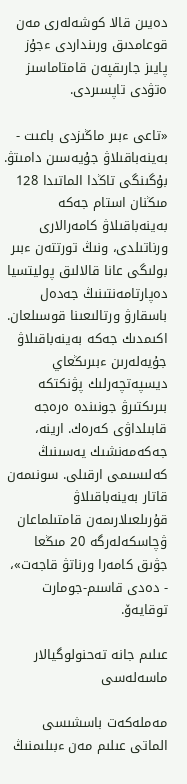دەيىن قالا كوشەلەرى مەن قوعامدىق ورىنداردى ءجۇز پايىز جارىقپەن قامتاماسىز ەتۋدى تاپسىردى.

«تاعى ءبىر ماڭىزدى باعىت - بەينەباقىلاۋ جۇيەسىن دامىتۋ. بۇگىنگى تاڭدا الماتىدا 128 مىڭنان استام جەكە بەينەباقىلاۋ كامەرالارى ورناتىلدى، ونىڭ تورتتەن ءبىر بولىگى عانا قالالىق پوليتسيا دەپارتامەنتىنىڭ جەدەل باسقارۋ ورتالىعىنا قوسىلعان. اكىمدىك جەكە بەينەباقىلاۋ جۇيەلەرىن ءبىرىڭعاي ديسپەتچەرلىك پۋنكتكە بىرىكتىرۋ جونىندە ەرەجە قابىلداۋى كەرەك. ارينە، جەكەمەنشىك يەسىنىڭ كەلىسىمى ارقىلى. سونىمەن قاتار بەينەباقىلاۋ قۇرىلعىلارىمەن قامتىلماعان ۋچاسكەلەرگە 20 مىڭعا جۋىق كامەرا ورناتۋ قاجەت»، - دەدى قاسىم-جومارت توقايەۆ.

عىلىم جانە تەحنولوگيالار ماسەلەسى

مەملەكەت باسشىسى الماتى عىلىم مەن ءبىلىمنىڭ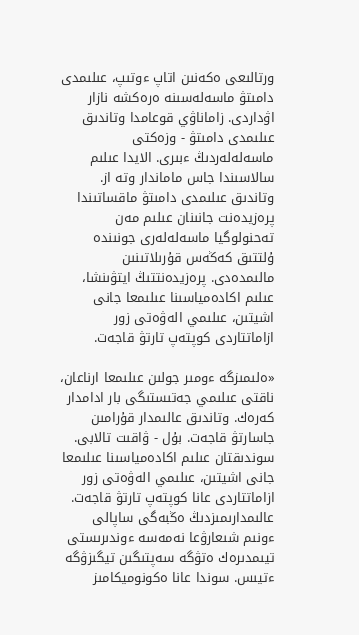ورتالىعى ەكەنىن اتاپ ءوتىپ، عىلىمدى دامىتۋ ماسەلەسىنە ەرەكشە نازار اۋداردى. زاماناۋي قوعامدا وتاندىق عىلىمدى دامىتۋ - وزەكتى ماسەلەلەردىڭ ءبىرى. الايدا عىلىم سالاسىندا جاس ماماندار وتە از. وتاندىق عىلىمدى دامىتۋ ماقساتىندا پرەزيدەنت جانىنان عىلىم مەن تەحنولوگيا ماسەلەلەرى جونىندە ۇلتتىق كەڭەس قۇرىلاتىنىن مالىمدەدى. پرەزيدەنتتىڭ ايتۋىنشا، عىلىم اكادەمياسىنا عىلىمعا جانى اشيتىن، عىلىمي الەۋەتى زور ازاماتتاردى كوپتەپ تارتۋ قاجەت.

«ەلىمىزگە ءومىر جولىن عىلىمعا ارناعان، ناقتى عىلىمي جەتىستىگى بار ادامدار كەرەك. وتاندىق عالىمدار قۇرامىن جاسارتۋ قاجەت. بۇل - ۋاقىت تالابى. سوندىقتان عىلىم اكادەمياسىنا عىلىمعا جانى اشيتىن، عىلىمي الەۋەتى زور ازاماتتاردى عانا كوپتەپ تارتۋ قاجەت. عالىمدارىمىزدىڭ ەڭبەگى ساپالى ءونىم شىعارۋعا نەمەسە ءوندىرىستى تيىمدىرەك ەتۋگە سەپتىگىن تيگىزۋگە ءتيىس. سوندا عانا ەكونوميكامىز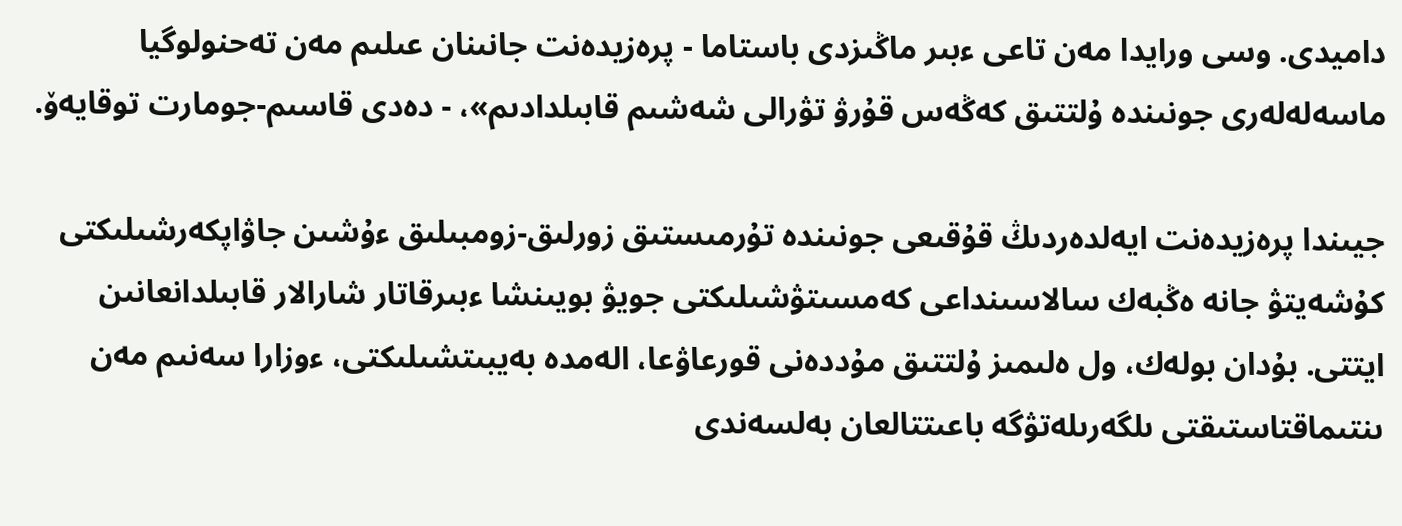داميدى. وسى ورايدا مەن تاعى ءبىر ماڭىزدى باستاما - پرەزيدەنت جانىنان عىلىم مەن تەحنولوگيا ماسەلەلەرى جونىندە ۇلتتىق كەڭەس قۇرۋ تۋرالى شەشىم قابىلدادىم»، - دەدى قاسىم-جومارت توقايەۆ.

جيىندا پرەزيدەنت ايەلدەردىڭ قۇقىعى جونىندە تۇرمىستىق زورلىق-زومبىلىق ءۇشىن جاۋاپكەرشىلىكتى كۇشەيتۋ جانە ەڭبەك سالاسىنداعى كەمسىتۋشىلىكتى جويۋ بويىنشا ءبىرقاتار شارالار قابىلدانعانىن ايتتى. بۇدان بولەك، ول ەلىمىز ۇلتتىق مۇددەنى قورعاۋعا، الەمدە بەيبىتشىلىكتى، ءوزارا سەنىم مەن ىنتىماقتاستىقتى ىلگەرىلەتۋگە باعىتتالعان بەلسەندى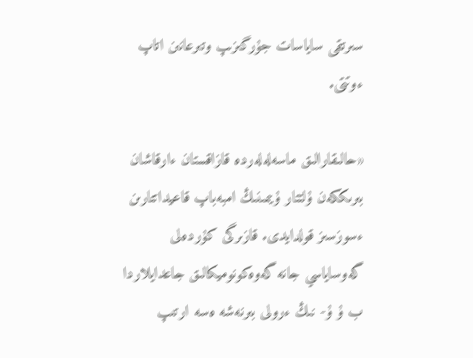سىرتقى ساياسات جۇرگىزىپ وتىرعانىن اتاپ ءوتتى.

«حالىقارالىق ماسەلەلەردە قازاقستان ءارقاشان بىرىككەن ۇلتتار ۇيىمىنىڭ امبەباپ قاعيداتتارىن ءسوزسىز قولدايدى. قازىرگى كۇردەلى گەوساياسي جانە گەوەكونوميكالىق جاعدايلاردا ب ۇ ۇ- نىڭ ءرولى بىرنەشە ەسە ارتىپ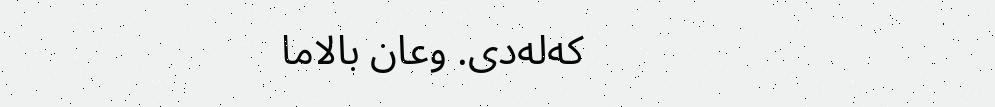كەلەدى. وعان بالاما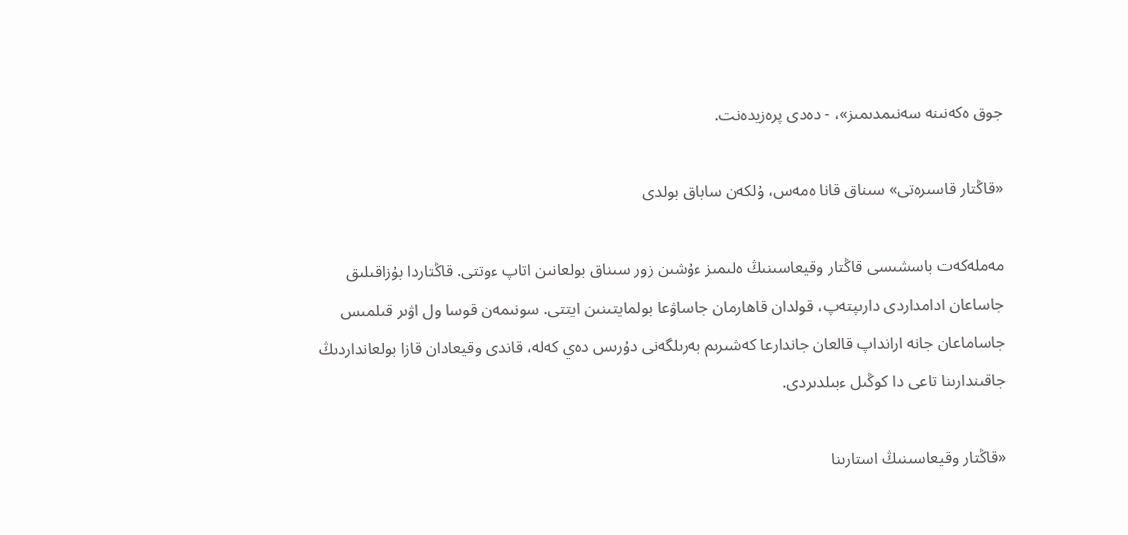جوق ەكەنىنە سەنىمدىمىز»، - دەدى پرەزيدەنت.

«قاڭتار قاسىرەتى» سىناق قانا ەمەس، ۇلكەن ساباق بولدى

مەملەكەت باسشىسى قاڭتار وقيعاسىنىڭ ەلىمىز ءۇشىن زور سىناق بولعانىن اتاپ ءوتتى. قاڭتاردا بۇزاقىلىق جاساعان ادامداردى دارىپتەپ، قولدان قاھارمان جاساۋعا بولمايتىنىن ايتتى. سونىمەن قوسا ول اۋىر قىلمىس جاساماعان جانە ارانداپ قالعان جاندارعا كەشىرىم بەرىلگەنى دۇرىس دەي كەلە، قاندى وقيعادان قازا بولعانداردىڭ جاقىندارىنا تاعى دا كوڭىل ءبىلدىردى.

«قاڭتار وقيعاسىنىڭ استارىنا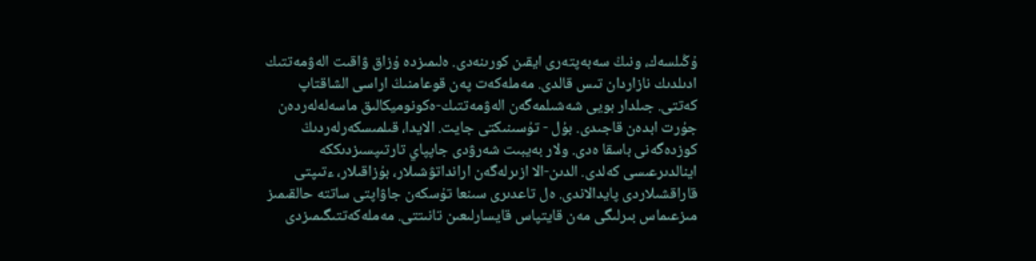ۇڭىلسەك، ونىڭ سەبەپتەرى ايقىن كورىنەدى. ەلىمىزدە ۇزاق ۋاقىت الەۋمەتتىك ادىلدىك نازاردان تىس قالدى. مەملەكەت پەن قوعامنىڭ اراسى الشاقتاپ كەتتى. جىلدار بويى شەشىلمەگەن الەۋمەتتىك-ەكونوميكالىق ماسەلەلەردەن جۇرت ابدەن قاجىدى. بۇل - تۇسىنىكتى جايت. الايدا، قىلمىسكەرلەردىڭ كوزدەگەنى باسقا ەدى. ولار بەيبىت شەرۋدى جاپپاي تارتىپسىزدىككە اينالدىرعىسى كەلدى. الدىن-الا ازىرلەگەن ارانداتۋشىلار، بۇزاقىلار، ءتىپتى قاراقشىلاردى پايدالاندى. ەل تاعدىرى سىنعا تۇسكەن جاۋاپتى ساتتە حالقىمىز مىزعىماس بىرلىگى مەن قايتپاس قايسارلىعىن تانىتتى. مەملەكەتتىگىمىزدى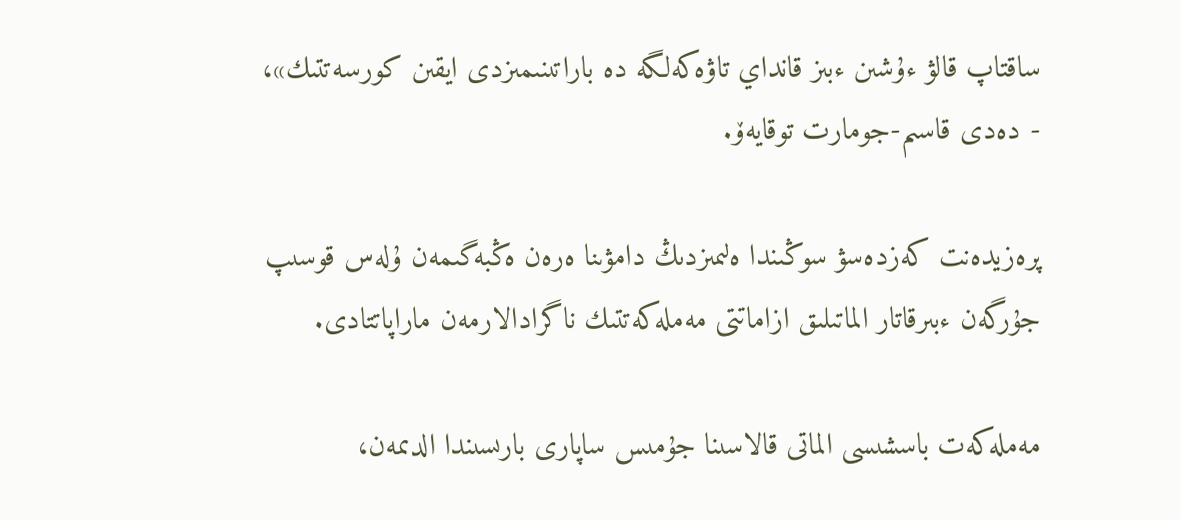ساقتاپ قالۋ ءۇشىن ءبىز قانداي تاۋەكەلگە دە باراتىنىمىزدى ايقىن كورسەتتىك»، - دەدى قاسىم-جومارت توقايەۆ.

پرەزيدەنت كەزدەسۋ سوڭىندا ەلىمىزدىڭ دامۋىنا ەرەن ەڭبەگىمەن ۇلەس قوسىپ جۇرگەن ءبىرقاتار الماتىلىق ازاماتتى مەملەكەتتىك ناگرادالارمەن ماراپاتتادى.

مەملەكەت باسشىسى الماتى قالاسىنا جۇمىس ساپارى بارىسىندا الدىمەن،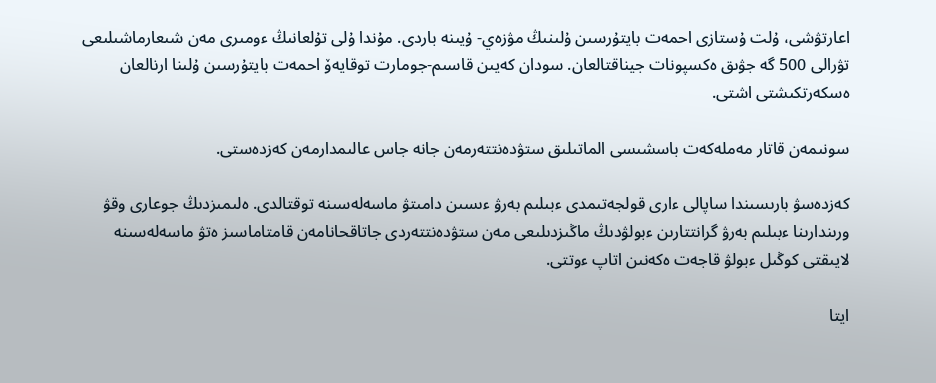اعارتۋشى، ۇلت ۇستازى احمەت بايتۇرسىن ۇلىنىڭ مۋزەي- ۇيىنە باردى. مۇندا ۇلى تۇلعانىڭ ءومىرى مەن شىعارماشىلىعى تۋرالى 500 گە جۋىق ەكسپونات جيناقتالعان. سودان كەيىن قاسىم-جومارت توقايەۆ احمەت بايتۇرسىن ۇلىنا ارنالعان ەسكەرتكىشتى اشتى.

سونىمەن قاتار مەملەكەت باسشىسى الماتىلىق ستۋدەنتتەرمەن جانە جاس عالىمدارمەن كەزدەستى.

كەزدەسۋ بارىسىندا ساپالى ءارى قولجەتىمدى ءبىلىم بەرۋ ءىسىن دامىتۋ ماسەلەسىنە توقتالدى. ەلىمىزدىڭ جوعارى وقۋ ورىندارىنا ءبىلىم بەرۋ گرانتتارىن ءبولۋدىڭ ماڭىزدىلىعى مەن ستۋدەنتتەردى جاتاقحانامەن قامتاماسىز ەتۋ ماسەلەسىنە لايىقتى كوڭىل ءبولۋ قاجەت ەكەنىن اتاپ ءوتتى.

ايتا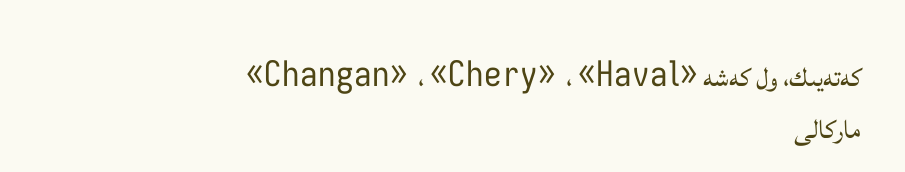كەتەيىك، ول كەشە «Changan» ، «Chery» ، «Haval» ماركالى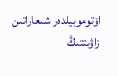اۆتوموبيلدەر شىعاراتىن زاۋىتتىڭ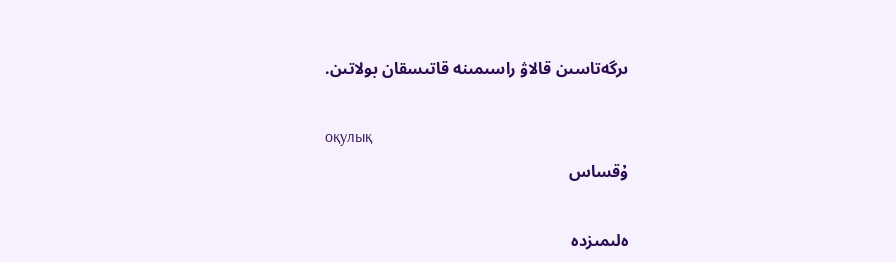ىرگەتاسىن قالاۋ راسىمىنە قاتىسقان بولاتىن.

оқулық
ۇقساس

ەلىمىزدە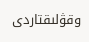وقۋلىقتاردى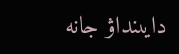دايىنداۋ جانە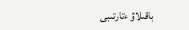باقىلاۋ ءتارتىبى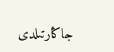جاڭارتىلدى